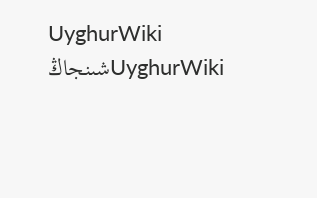UyghurWiki
UyghurWikiشىنجاڭ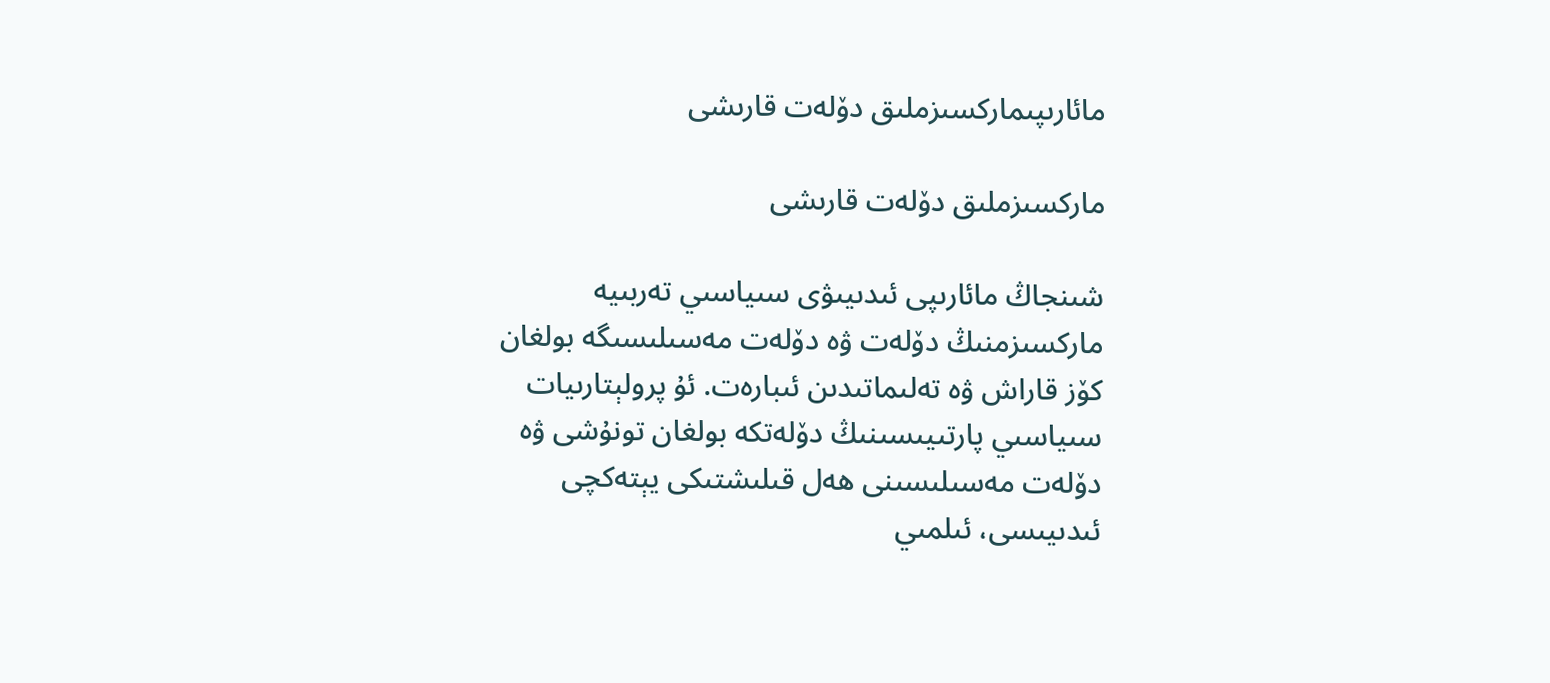مائارىپىماركسىزملىق دۆلەت قارىشى

ماركسىزملىق دۆلەت قارىشى

شىنجاڭ مائارىپى ئىدىيىۋى سىياسىي تەربىيە ماركسىزمنىڭ دۆلەت ۋە دۆلەت مەسىلىسىگە بولغان كۆز قاراش ۋە تەلىماتىدىن ئىبارەت. ئۇ پرولېتارىيات سىياسىي پارتىيىسىنىڭ دۆلەتكە بولغان تونۇشى ۋە دۆلەت مەسىلىسىنى ھەل قىلىشتىكى يېتەكچى ئىدىيىسى، ئىلمىي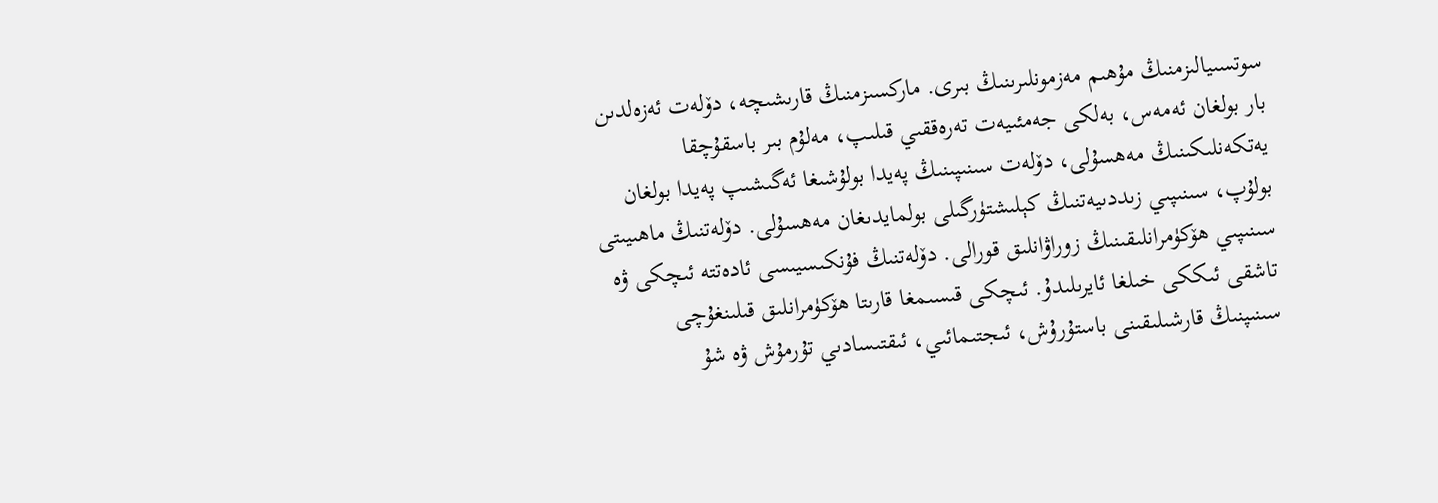سوتسىيالىزمنىڭ مۇھىم مەزمونلىرىنىڭ بىرى. ماركسىزمنىڭ قارىشىچە، دۆلەت ئەزەلدىن بار بولغان ئەمەس، بەلكى جەمئىيەت تەرەققىي قىلىپ، مەلۇم بىر باسقۇچقا يەتكەنلىكىنىڭ مەھسۇلى، دۆلەت سىنىپىنىڭ پەيدا بولۇشىغا ئەگىشىپ پەيدا بولغان بولۇپ، سىنىپىي زىددىيەتنىڭ كېلىشتۈرگىلى بولمايدىغان مەھسۇلى. دۆلەتنىڭ ماھىيىتى سىنىپىي ھۆكۈمرانلىقىنىڭ زوراۋانلىق قورالى. دۆلەتنىڭ فۇنكىسيىسى ئادەتتە ئىچكى ۋە تاشقى ئىككى خىلغا ئايرىلىدۇ. ئىچكى قىسىمغا قارىتا ھۆكۈمرانلىق قىلىنغۇچى سىنىپنىڭ قارشىلىقىنى باستۇرۇش، ئىجتىمائىي، ئىقتىسادىي تۇرمۇش ۋە شۇ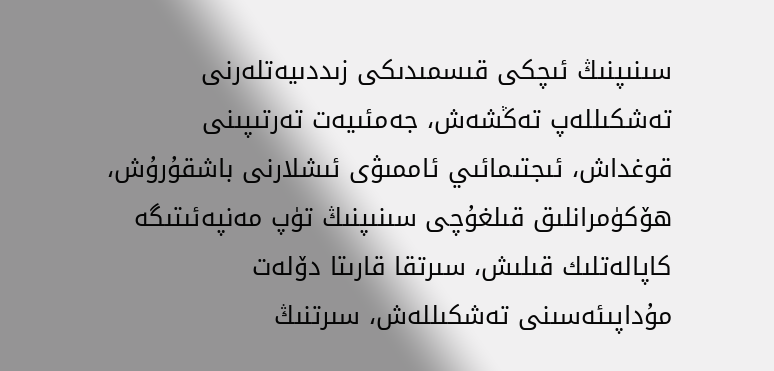سىنىپنىڭ ئىچكى قىسمىدىكى زىددىيەتلەرنى تەشكىللەپ تەڭشەش، جەمئىيەت تەرتىپىنى قوغداش، ئىجتىمائىي ئاممىۋى ئىشلارنى باشقۇرۇش، ھۆكۈمرانلىق قىلغۇچى سىنىپنىڭ تۈپ مەنپەئىتىگە كاپالەتلىك قىلىش، سىرتقا قارىتا دۆلەت مۇداپىئەسىنى تەشكىللەش، سىرتنىڭ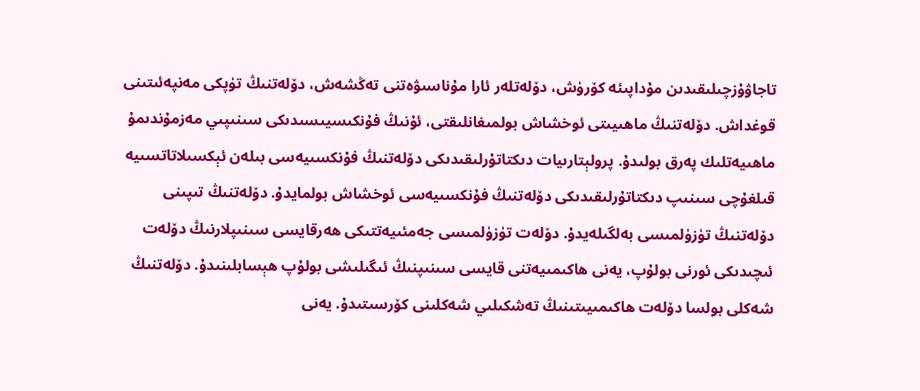تاجاۋۇزچىلىقىدىن مۇداپىئە كۆرۈش، دۆلەتلەر ئارا مۇناسىۋەتنى تەڭشەش، دۆلەتنىڭ تۈپكى مەنپەئىتىنى قوغداش. دۆلەتنىڭ ماھىيىتى ئوخشاش بولمىغانلىقتى، ئۇنىڭ فۇنكىسيىسىدىكى سىنىپىي مەزمۇندىمۇ ماھىيەتلىك پەرق بولىدۇ. پرولېتارىيات دىكتاتۇرلىقىدىكى دۆلەتنىڭ فۇنكسىيەسى بىلەن ئېكسىلاتاتسىيە قىلغۇچى سىنىپ دىكتاتۇرلىقىدىكى دۆلەتنىڭ فۇنكسىيەسى ئوخشاش بولمايدۇ. دۆلەتنىڭ تىپىنى دۆلەتنىڭ تۈزۈلمىسى بەلگىلەيدۇ. دۆلەت تۈزۈلمىسى جەمئىيەتتىكى ھەرقايسى سىنىپلارنىڭ دۆلەت ئىچىدىكى ئورنى بولۇپ، يەنى ھاكىمىيەتنى قايسى سىنىپنىڭ ئىگىلىشى بولۇپ ھېسابلىنىدۇ. دۆلەتنىڭ شەكلى بولسا دۆلەت ھاكىمىيىتىنىڭ تەشكىلىي شەكلىنى كۆرسىتىدۇ. يەنى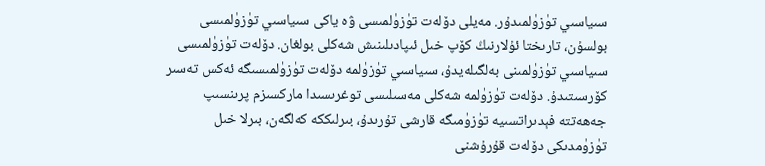سىياسىي تۈزۈلمىدۇر. مەيلى دۆلەت تۈزۈلمىسى ۋە ياكى سىياسىي تۈزۈلمىسى بولسۇن، تارىختا ئۇلارنىڭ كۆپ خىل ئىپادىلىنىش شەكلى بولغان. دۆلەت تۈزۈلمىسى سىياسىي تۈزۈلمىنى بەلگىلەيدۇ، سىياسىي تۈزۈلمە دۆلەت تۈزۈلمىسىگە ئەكس تەسىر كۆرسىتىدۇ. دۆلەت تۈزۈلمە شەكلى مەسىلىسى توغرىسىدا ماركسىزم پرىنسىپ جەھەتتە فېدىراتسىيە تۈزۈمىگە قارشى تۇرىدۇ، بىرلىككە كەلگەن، بىرلا خىل تۈزۈمدىكى دۆلەت قۇرۇشنى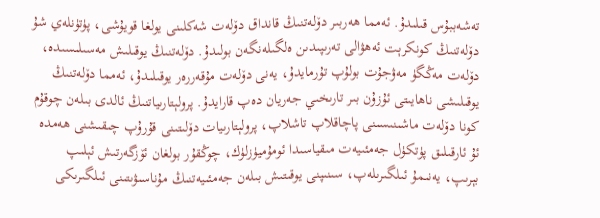تەشەببۇس قىلىدۇ. ئەمما ھەربىر دۆلەتنىڭ قانداق دۆلەت شەكلىنى يولغا قويۇشى، پۈتۈنلەي شۇ دۆلەتنىڭ كونكرېت ئەھۋالى تەرىپىدىن ەلگىلەنگەن بولىدۇ. دۆلەتنىڭ يوقىلىش مەسىلىسىدە، دۆلەت مەڭگۈ مەۋجۇت بولۇپ تۇرمايدۇ، يەنى دۆلەت مۇقەررەر يوقىلىدۇ، ئەمما دۆلەتنىڭ يوقىلىشى ناھايىتى ئۇزۇن بىر تارىخىي جەريان دەپ قارايدۇ. پرولېتارىياتنىڭ ئالدى بىلەن چوقۇم كونا دۆلەت ماشىنىسىنى پاچاقلاپ تاشلاپ، پرولېتارىيات دۆلىتىنى قۇرۇپ چىقىشنى ھەمدە ئۇ ئارقىلىق پۈتكۈل جەمئىيەت مىقياسىدا ئومۇميۈزلۈك، چوڭقۇر بولغان ئۆزگەرتىش ئېلىپ بېرىپ، يەنىمۇ ئىلگىرىلەپ، سىنىپنى يوقىتىش بىلەن جەمئىيەتنىڭ مۇناسىۋىتىنى ئىلگىرىكى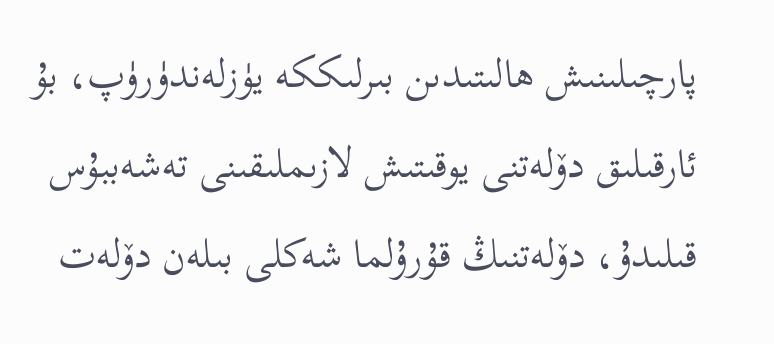پارچىلىنىش ھالىتىدىن بىرلىككە يۈزلەندۈرۈپ، بۇ ئارقىلىق دۆلەتنى يوقىتىش لازىملىقىنى تەشەببۇس قىلىدۇ، دۆلەتنىڭ قۇرۇلما شەكلى بىلەن دۆلەت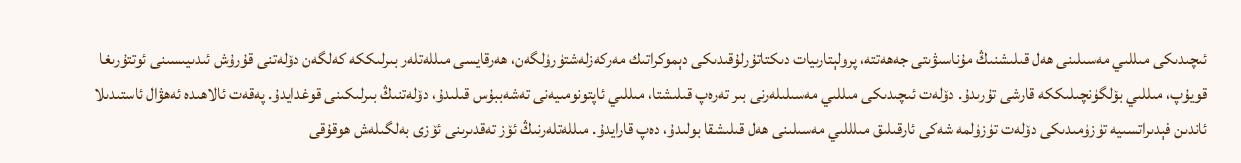ئىچىدىكى مىللىي مەسىلىنى ھەل قىلىشنىڭ مۇناسىۋىتى جەھەتتە، پرولېتارىيات دىكتاتۇرلۇقىدىكى دېموكراتىك مەركەزلەشتۈرۈلگەن، ھەرقايسى مىللەتلەر بىرلىككە كەلگەن دۆلەتنى قۇرۇش ئىدىيىسىنى ئوتتۇرىغا قويۇپ، مىللىي بۆلگۈنچىلىككە قارشى تۇرىدۇ. دۆلەت ئىچىدىكى مىللىي مەسىلىلەرنى بىر تەرەپ قىلىشتا، مىللىي ئاپتونومىيەنى تەشەببۇس قىلىدۇ، دۆلەتنىڭ بىرلىكىنى قوغدايدۇ. پەقەت ئالاھىدە ئەھۋال ئاستىدىلا ئاندىن فېدىراتسىيە تۈزۈمىدىكى دۆلەت تۈزۈلمە شەكى ئارقىلىق مىلللىي مەسىلىنى ھەل قىلىشقا بولىدۇ، دەپ قارايدۇ. مىللەتلەرنىڭ ئۆز تەقدىرىنى ئۆزى بەلگىلەش ھوقۇقى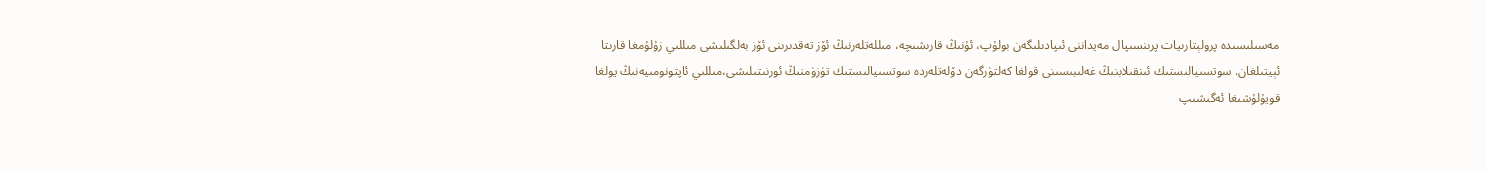مەسىلىسىدە پرولېتارىيات پرىنسىپال مەيداننى ئىپادىلىگەن بولۇپ، ئۇنىڭ قارىشىچە، مىللەتلەرنىڭ ئۆز تەقدىرىنى ئۆز بەلگىلىشى مىللىي زۇلۇمغا قارىتا ئېيتىلغان. سوتسىيالىستىك ئىنقىلابنىڭ غەلىبىسىنى قولغا كەلتۈرگەن دۆلەتلەردە سوتسىيالىستىك تۈزۈمنىڭ ئورنىتىلىشى،مىللىي ئاپتونومىيەنىڭ يولغا قويۇلۇشىغا ئەگىشىپ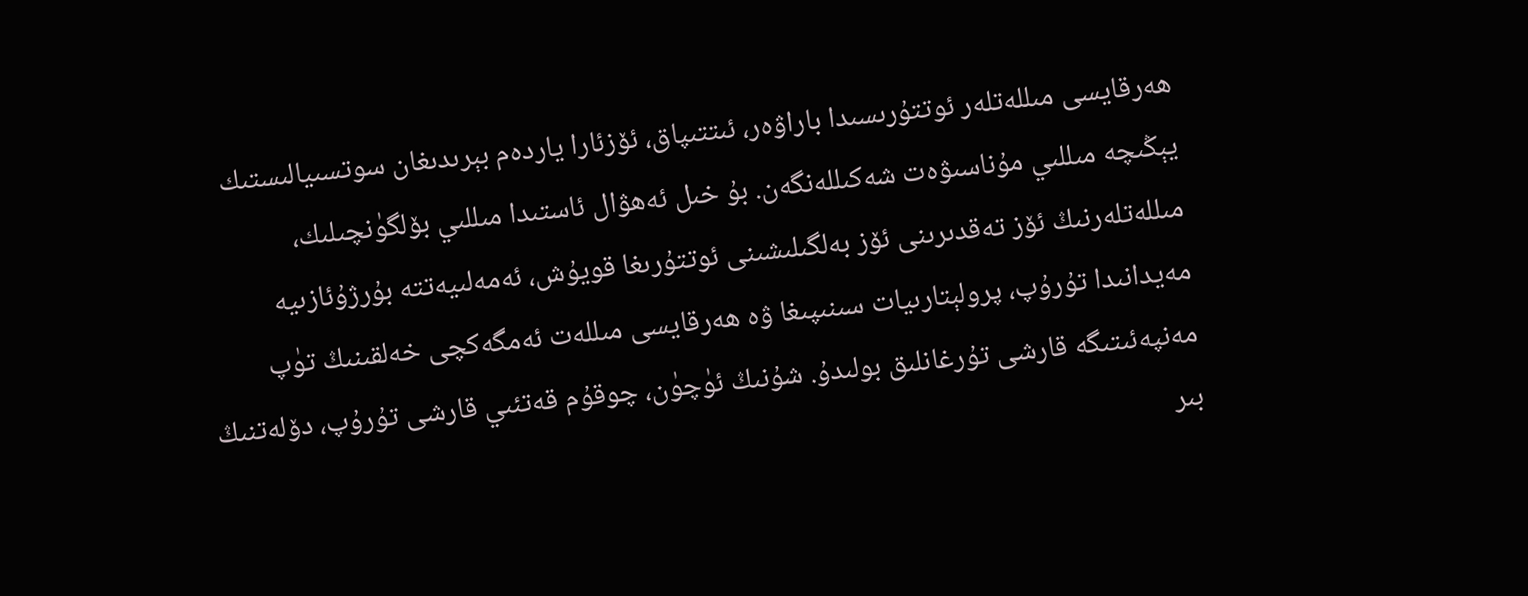ھەرقايسى مىللەتلەر ئوتتۇرىسىدا باراۋەر، ئىتتىپاق، ئۆزئارا ياردەم بېرىدىغان سوتسىيالىستىك يېڭىچە مىللىي مۇناسىۋەت شەكىللەنگەن. بۇ خىل ئەھۋال ئاستىدا مىللىي بۆلگۈنچىلىك، مىللەتلەرنىڭ ئۆز تەقدىرىنى ئۆز بەلگىلىشىنى ئوتتۇرىغا قويۇش، ئەمەلىيەتتە بۇرژۇئازىيە مەيدانىدا تۇرۇپ، پرولېتارىيات سىنىپىغا ۋە ھەرقايسى مىللەت ئەمگەكچى خەلقىنىڭ تۈپ مەنپەئىتىگە قارشى تۇرغانلىق بولىدۇ. شۇنىڭ ئۈچۈن، چوقۇم قەتئىي قارشى تۇرۇپ، دۆلەتنىڭ بىر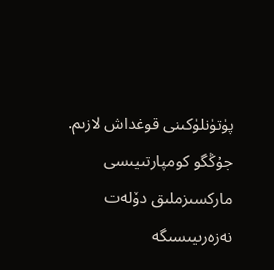پۈتۈنلۈكىنى قوغداش لازىم. جۇڭگو كومپارتىيىسى ماركسىزملىق دۆلەت نەزەرىيىسىگە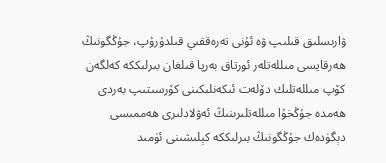ۋارىسلىق قىلىپ ۋە ئۇنى تەرەققىي قىلدۇرۇپ، جۇڭگونىڭ ھەرقايسى مىللەتلەر ئورتاق بەرپا قىلغان بىرلىككە كەلگەن كۆپ مىللەتلىك دۆلەت ئىكەنلىكىنى كۆرسىتىپ بەردى ھەمدە جۇڭخۇا مىللەتلىرىنىڭ ئەۋلادلىرى ھەممىسى دېگۈدەك جۇڭگونىڭ بىرلىككە كېلىشىنى ئۈمىد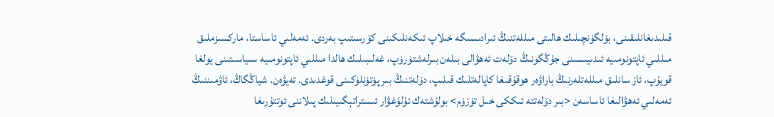قىلىدىغانلىقىنى، بۆلگۈنچىلىك ھالىتى مىللەتنىڭ ئىرادىسىگە خىلاپ ئىكەنلىكىنى كۆرسىتىپ بەردى. ئەمەلىي ئاساستا، ماركسىزملىق مىللىي ئاپتونومىيە ئىدىيىسىنى جۇڭگونىڭ دۆلەت ئەھۋالى بىلەن بىرلەشتۈرۈپ، غەلىبىلىك ھالدا مىللىي ئاپتونومىيە سىياسىتىنى يولغا قويۇپ، ئاز سانلىق مىللەتلەرنىڭ باراۋەر ھوقۇقىغا كاپالەتلىك قىلىپ، دۆلەتنىڭ بىر پۈتۈنلۈكىنى قوغدىدى. تەيۋەن. شياڭگاڭ، ئاۋمىننىڭ ئەمەلىي ئەھۋالىغا ئاساسەن <بىر دۆلەتتە ئىككى خىل تۈزۈم> بولۇشتەك ئۇلۇغۋار ئىستراتېگىيىلىك پىلاننى ئوتتۇرىغا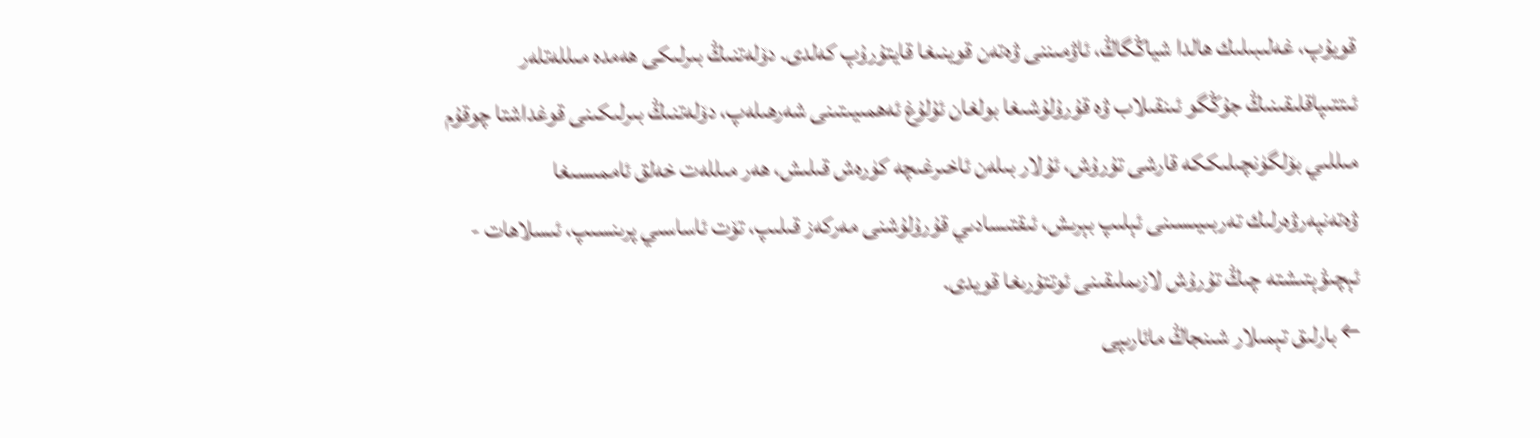قويۇپ، غەلىبىلىك ھالدا شياڭگاڭ، ئاۋمىننى ۋەتەن قوينىغا قايتۇرۇپ كەلدى. دۆلەتنىڭ بىرلىكى ھەمدە مىللەتلەر ئىتتىپاقلىقىنىڭ جۇڭگو ئىنقىلاب ۋە قۇرۇلۇشىغا بولغان ئۇلۇغ ئەھمىيىتىنى شەرھىلەپ، دۆلەتنىڭ بىرلىكىنى قوغداشتا چوقۇم مىللىي بۆلگۈنچىلىككە قارشى تۇرۇش، ئۇلار بىلەن ئاخىرغىچە كۈرەش قىلىش، ھەر مىللەت خەلق ئاممىسىغا ۋەتەنپەرۋەرلىك تەربىيىسىنى ئېلىپ بېرىش، ئىقتىسادىي قۇرۇلۇشنى مەركەز قىلىپ، تۆت ئاساسىي پرىنسىپ، ئىسلاھات - ئېچىۋېتىشتە چىڭ تۇرۇش لازىملىقىنى ئوتتۇرىغا قويدى.
← بارلىق تېمىلار شىنجاڭ مائارىپى